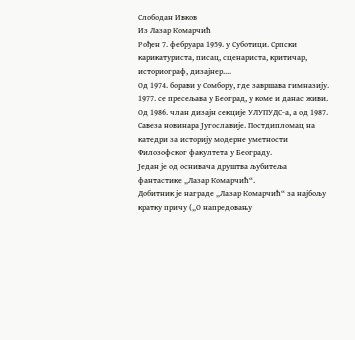Слободан Ивков
Из Лазар Комарчић
Рођен 7. фебруара 1959. у Суботици. Српски карикатуриста, писац, сценариста, критичар, историограф, дизајнер....
Од 1974. борави у Сомбору, где завршава гимназију. 1977. се пресељава у Београд, у коме и данас живи. Од 1986. члан дизајн секције УЛУПУДС-а, а од 1987. Савеза новинара Југославије. Постдипломац на катедри за историју модерне уметности Филозофског факултета у Београду.
Један је од оснивача друштва љубитеља фантастике „Лазар Комарчић“.
Добитник је награде „Лазар Комарчић“ за најбољу кратку причу („О напредовању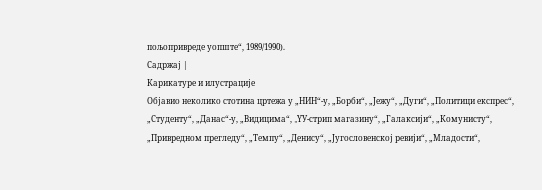пољопривреде уопште“, 1989/1990).
Садржај |
Карикатуре и илустрације
Објавио неколико стотина цртежа у „НИН“-у, „Борби“, „Јежу“, „Дуги“, „Политици експрес“, „Студенту“, „Данас“-у, „Видицима“, „YУ-стрип магазину“, „Галаксији“, „Комунисту“, „Привредном прегледу“, „Темпу“, „Денису“, „Југословенској ревији“, „Младости“,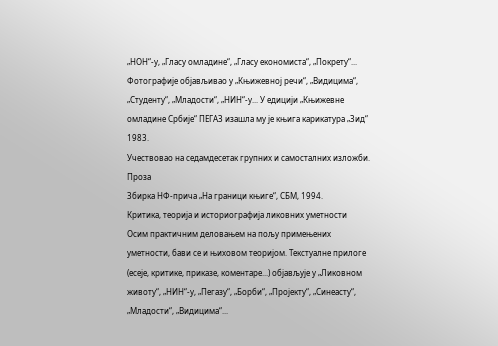„НОН“-у, „Гласу омладине“, „Гласу економиста“, „Покрету“... Фотографије објављивао у „Књижевној речи“, „Видицима“, „Студенту“, „Младости“, „НИН“-у... У едицији „Књижевне омладине Србије“ ПЕГАЗ изашла му је књига карикатура „Зид“ 1983.
Учествовао на седамдесетак групних и самосталних изложби.
Проза
Збирка НФ-прича „На граници књиге“, СБМ, 1994.
Критика, теорија и историографија ликовних уметности
Осим практичним деловањем на пољу примењених уметности, бави се и њиховом теоријом. Текстуалне прилоге (есеје, критике, приказе, коментаре...) објављује у „Ликовном животу“, „НИН“-у, „Пегазу“, „Борби“, „Пројекту“, „Синеасту“, „Младости“, „Видицима“...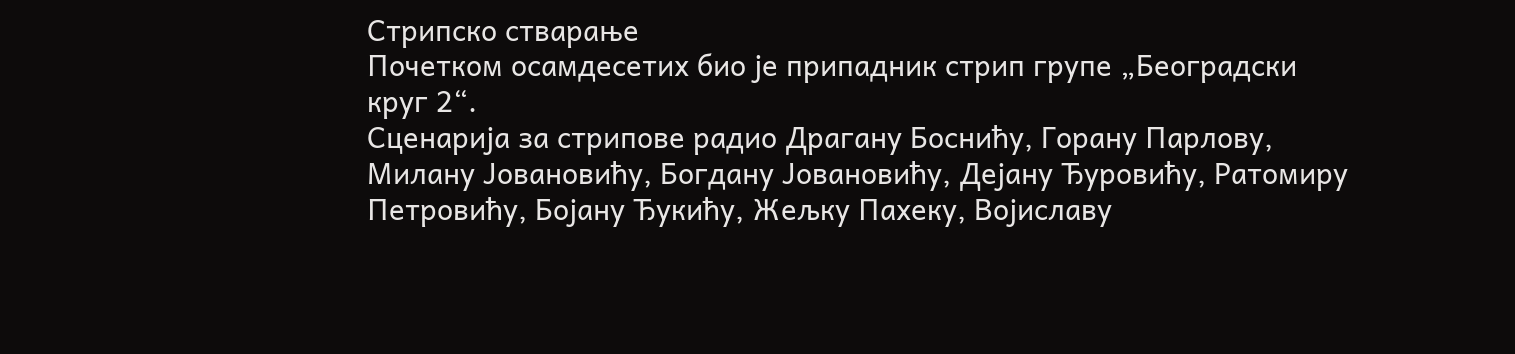Стрипско стварање
Почетком осамдесетих био је припадник стрип групе „Београдски круг 2“.
Сценарија за стрипове радио Драгану Боснићу, Горану Парлову, Милану Јовановићу, Богдану Јовановићу, Дејану Ђуровићу, Ратомиру Петровићу, Бојану Ђукићу, Жељку Пахеку, Војиславу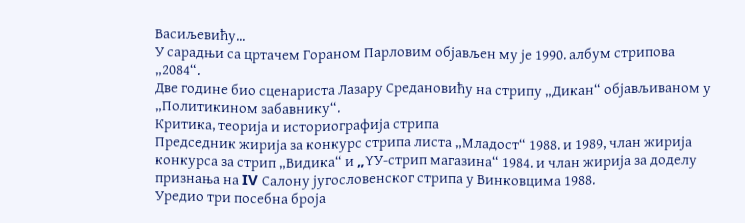Васиљевићу...
У сарадњи са цртачем Гораном Парловим објављен му је 1990. албум стрипова „2084“.
Две године био сценариста Лазару Средановићу на стрипу „Дикан“ објављиваном у „Политикином забавнику“.
Критика, теорија и историографија стрипа
Председник жирија за конкурс стрипа листа „Младост“ 1988. и 1989, члан жирија конкурса за стрип „Видика“ и „YУ-стрип магазина“ 1984. и члан жирија за доделу признања на IV Салону југословенског стрипа у Винковцима 1988.
Уредио три посебна броја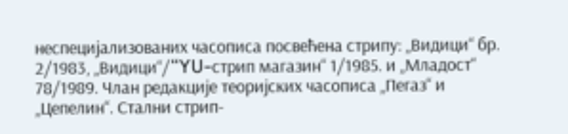неспецијализованих часописа посвећена стрипу: „Видици“ бр. 2/1983, „Видици“/“YU-стрип магазин“ 1/1985. и „Младост“ 78/1989. Члан редакције теоријских часописа „Пегаз“ и „Цепелин“. Стални стрип-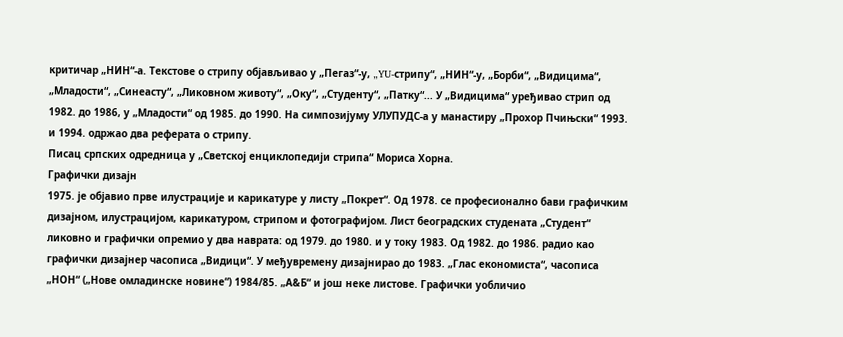критичар „НИН“-а. Текстове о стрипу објављивао у „Пегаз“-у, „YU-стрипу“, „НИН“-у, „Борби“, „Видицима“, „Младости“, „Синеасту“, „Ликовном животу“, „Оку“, „Студенту“, „Патку“... У „Видицима“ уређивао стрип од 1982. до 1986, у „Младости“ од 1985. до 1990. На симпозијуму УЛУПУДС-а у манастиру „Прохор Пчињски“ 1993. и 1994. одржао два реферата о стрипу.
Писац српских одредница у „Светској енциклопедији стрипа“ Мориса Хорна.
Графички дизајн
1975. је објавио прве илустрације и карикатуре у листу „Покрет“. Од 1978. се професионално бави графичким дизајном, илустрацијом, карикатуром, стрипом и фотографијом. Лист београдских студената „Студент“ ликовно и графички опремио у два наврата: од 1979. до 1980. и у току 1983. Од 1982. до 1986. радио као графички дизајнер часописа „Видици“. У међувремену дизајнирао до 1983. „Глас економиста“, часописа „НОН“ („Нове омладинске новине“) 1984/85. „А&Б“ и још неке листове. Графички уобличио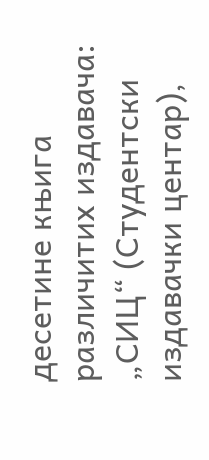десетине књига различитих издавача: „СИЦ“ (Студентски издавачки центар),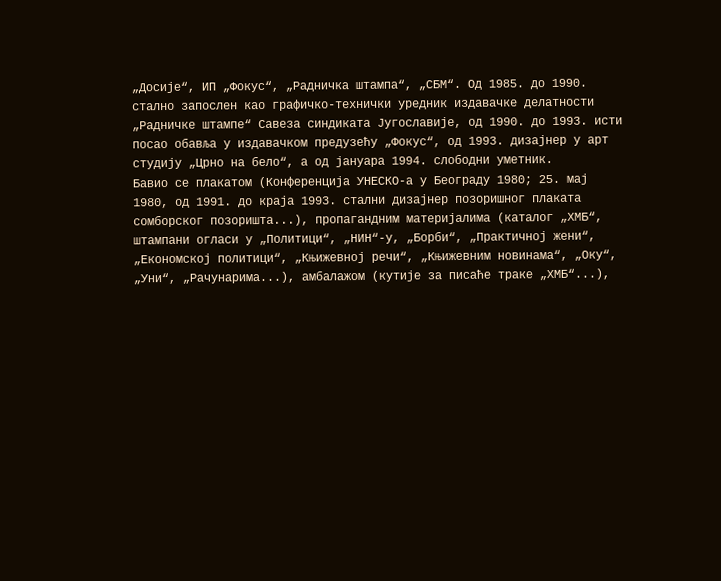„Досије“, ИП „Фокус“, „Радничка штампа“, „СБМ“. Од 1985. до 1990. стално запослен као графичко-технички уредник издавачке делатности „Радничке штампе“ Савеза синдиката Југославије, од 1990. до 1993. исти посао обавља у издавачком предузећу „Фокус“, од 1993. дизајнер у арт студију „Црно на бело“, а од јануара 1994. слободни уметник.
Бавио се плакатом (Конференција УНЕСКО-а у Београду 1980; 25. мај 1980, од 1991. до краја 1993. стални дизајнер позоришног плаката сомборског позоришта...), пропагандним материјалима (каталог „ХМБ“, штампани огласи у „Политици“, „НИН“-у, „Борби“, „Практичној жени“, „Економској политици“, „Књижевној речи“, „Књижевним новинама“, „Оку“, „Уни“, „Рачунарима...), амбалажом (кутије за писаће траке „ХМБ“...),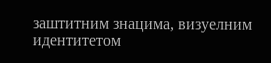заштитним знацима, визуелним идентитетом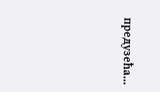предузећа...